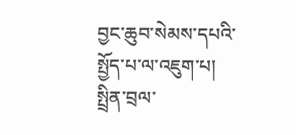བྱང་ཆུབ་སེམས་དཔའི་སྤྱོད་པ་ལ་འཇུག་པ།
སྤྲིན་བྲལ་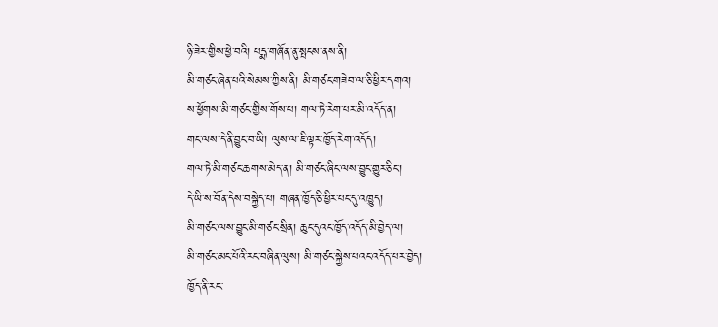ཉི་ཟེར་གྱིས་ཕྱེ་བའི། པདྨ་གཞོན་ནུ་སྤངས་ནས་ནི།
མི་གཙང་ཞེན་པའི་སེམས་ཀྱིས་ནི། མི་གཙང་གཟེབ་ལ་ཅི་ཕྱིར་དགའ།
ས་ཕྱོགས་མི་གཙང་གྱིས་གོས་པ། གལ་ཏེ་རེག་པར་མི་འདོད་ན།
གང་ལས་དེ་ནི་བྱུང་བ་ཡི། ལུས་ལ་ཇི་ལྟར་ཁྱོད་རེག་འདོད།
གལ་ཏེ་མི་གཙང་ཆགས་མེད་ན། མི་གཙང་ཞིང་ལས་བྱུང་གྱུར་ཅིང་།
དེ་ཡི་ས་བོན་དེས་བསྐྱེད་པ། གཞན་ཁྱོད་ཅི་ཕྱིར་པང་དུ་འཁྱུད།
མི་གཙང་ལས་བྱུང་མི་གཙང་སྲིན། ཆུང་དུའང་ཁྱོད་འདོད་མི་བྱེད་ལ།
མི་གཙང་མང་པོའི་རང་བཞིན་ལུས། མི་གཙང་སྐྱེས་པའང་འདོད་པར་བྱེད།
ཁྱོད་ནི་རང་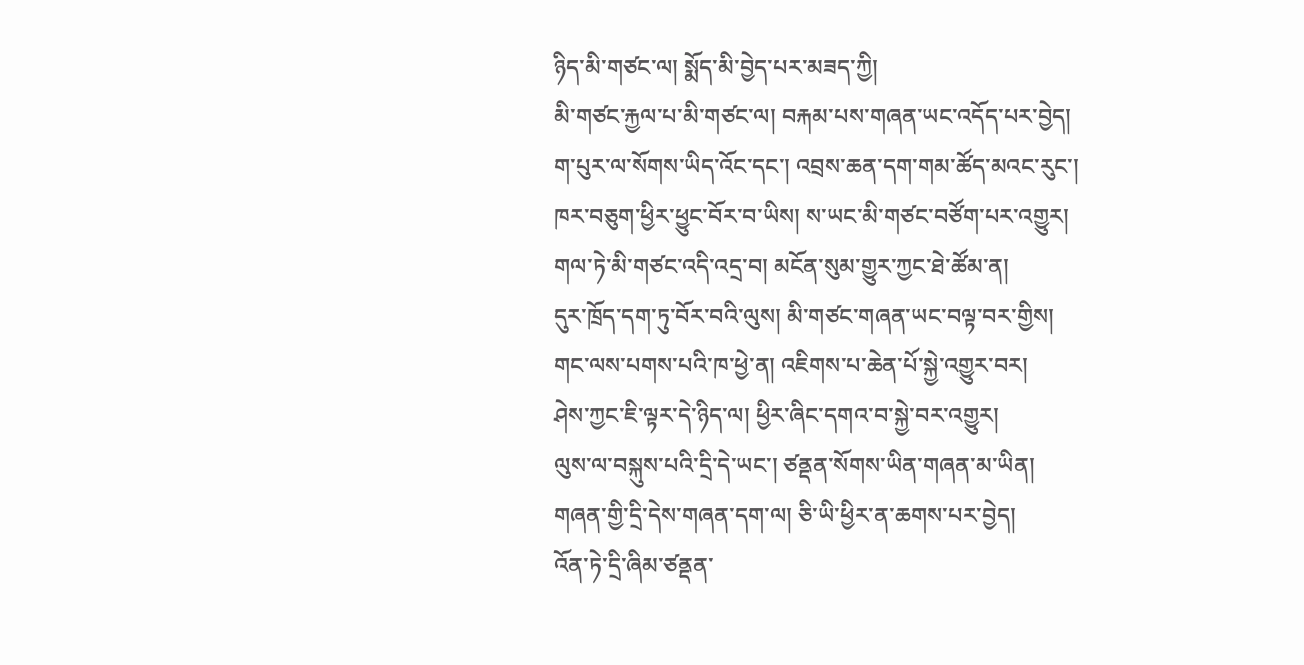ཉིད་མི་གཙང་ལ། སྨོད་མི་བྱེད་པར་མཟད་ཀྱི།
མི་གཙང་རྐྱལ་པ་མི་གཙང་ལ། བརྐམ་པས་གཞན་ཡང་འདོད་པར་བྱེད།
ག་པུར་ལ་སོགས་ཡིད་འོང་དང་། འབྲས་ཆན་དག་གམ་ཚོད་མའང་རུང་།
ཁར་བཅུག་ཕྱིར་ཕྱུང་བོར་བ་ཡིས། ས་ཡང་མི་གཙང་བཙོག་པར་འགྱུར།
གལ་ཏེ་མི་གཙང་འདི་འདྲ་བ། མངོན་སུམ་གྱུར་ཀྱང་ཐེ་ཚོམ་ན།
དུར་ཁྲོད་དག་ཏུ་བོར་བའི་ལུས། མི་གཙང་གཞན་ཡང་བལྟ་བར་གྱིས།
གང་ལས་པགས་པའི་ཁ་ཕྱེ་ན། འཇིགས་པ་ཆེན་པོ་སྐྱེ་འགྱུར་བར།
ཤེས་ཀྱང་ཇི་ལྟར་དེ་ཉིད་ལ། ཕྱིར་ཞིང་དགའ་བ་སྐྱེ་བར་འགྱུར།
ལུས་ལ་བསྐུས་པའི་དྲི་དེ་ཡང་། ཙནྡན་སོགས་ཡིན་གཞན་མ་ཡིན།
གཞན་གྱི་དྲི་དེས་གཞན་དག་ལ། ཅི་ཡི་ཕྱིར་ན་ཆགས་པར་བྱེད།
འོན་ཏེ་དྲི་ཞིམ་ཙནྡན་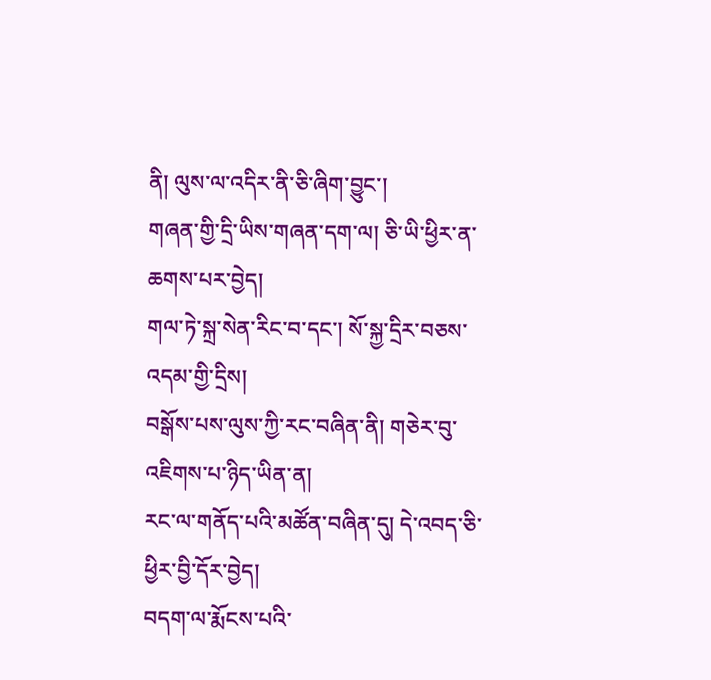ནི། ལུས་ལ་འདིར་ནི་ཅི་ཞིག་བྱུང་།
གཞན་གྱི་དྲི་ཡིས་གཞན་དག་ལ། ཅི་ཡི་ཕྱིར་ན་ཆགས་པར་བྱེད།
གལ་ཏེ་སྐྲ་སེན་རིང་བ་དང་། སོ་སྐྱ་དྲིར་བཅས་འདམ་གྱི་དྲིས།
བསྒོས་པས་ལུས་ཀྱི་རང་བཞིན་ནི། གཅེར་བུ་འཇིགས་པ་ཉིད་ཡིན་ན།
རང་ལ་གནོད་པའི་མཚོན་བཞིན་དུ། དེ་འབད་ཅི་ཕྱིར་བྱི་དོར་བྱེད།
བདག་ལ་རྨོངས་པའི་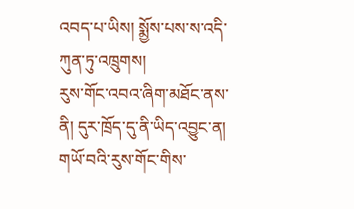འབད་པ་ཡིས། སྨྱོས་པས་ས་འདི་ཀུན་ཏུ་འཁྲུགས།
རུས་གོང་འབའ་ཞིག་མཐོང་ནས་ནི། དུར་ཁྲོད་དུ་ནི་ཡིད་འབྱུང་ན།
གཡོ་བའི་རུས་གོང་གིས་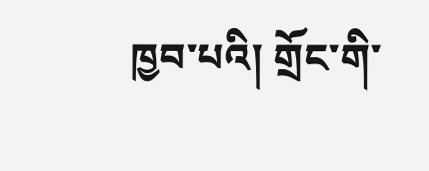ཁྱབ་པའི། གྲོང་གི་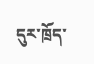དུར་ཁྲོད་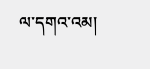ལ་དགའ་འམ།